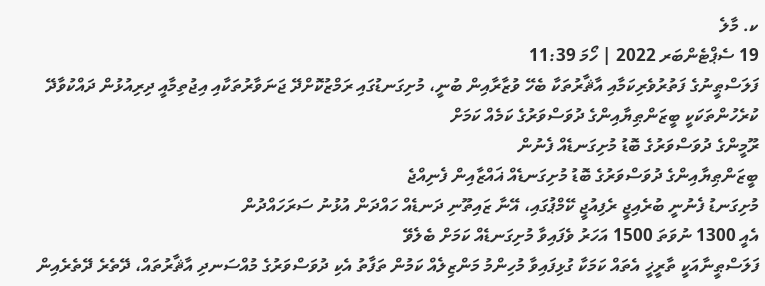ކ. މާލެ
19 ސެޕްޓެންބަރ 2022 | ހޯމަ 11:39
ފަލަސްޠީނުގެ ފަތުރުވެރިކަމާއި އާޘާރުތަކާ ބެހޭ ވުޒާރާއިން ބުނީ، މުށިގަނޑުގައި ރަމްޒުކޮށްދޭ ޖަނަވާރުތަކާއި އިޖުތިމާއީ ދިރިއުޅުން ދައްކުވާދޭ ކުރެހުންތަކަކީ ބީޒަންޠިޔާއިންގެ ދުވަސްވަރުގެ ކަމެއް ކަމަށް
ރޫމީންގެ ދުވަސްވަރުގެ ބޮޑު މުށިގަނޑެއް ފެނުން
ބީޒަންޠިޔާއިންގެ ދުވަސްވަރުގެ ބޮޑު މުށިގަނޑެއް ޣައްޒާއިން ފެނިއްޖެ
މުށިގަނޑު ފެނުނީ ބުރެއިޖީ ރެފިއުޖީ ކޭމްޕުގައި، އޭނާ ޒައިތޫނި ދަނޑެއް ހައްދަން އުޅުނު ސަރަހައްދުން
އެއީ 1300 ނުވަތަ 1500 އަހަރު ވެފައިވާ މުށިގަނޑެއް ކަމަށް ބެލެވޭ
ފަލަސްޠީނާއަކީ ތާރީޚީ އެތައް ކަމަކާ ގުޅިފައިވާ މުހިންމު މަންޒިލެއް ކަމުން ތަފާތު އެކި ދުވަސްވަރުގެ މުއްސަނދި އާޘާރުތައް، ދޭތެރެ ދޭތެރެއިން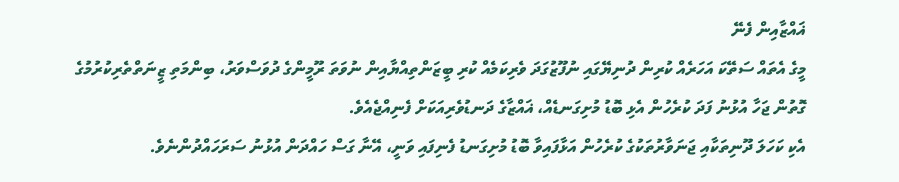ޣައްޒާއިން ފެނޭ
މީގެ އެތައް ސަތޭކަ އަހަރެއް ކުރިން ދުނިޔޭގައި ނުފޫޒުގަދަ ވެރިކަމެއް ކުރި ބީޒަންތިއްޔާއިން ނުވަތަ ރޫމީންގެ ދުވަސްވަރު، ބިންމަތި ޒީނަތްތެރިކުރުމުގެ ގޮތުން ޖަހާ އުޅުނު ފަދަ ކުރެހުން އެޅި ބޮޑު މުށިގަނޑެއް، ޣައްޒާގެ ދަނޑުވެރިއަކަށް ފެނިއްޖެއެވެ.
އެކި ކަހަލަ ދޫނިތަކާއި ޖަނަވާރުތަކުގެ ކުރެހުން އަޅާފައިވާ ބޮޑު މުށިގަނޑު ފެނިފައި ވަނީ، އޭނާ ގަސް ހައްދަން އުޅުނު ސަރަހައްދުންނެވެ.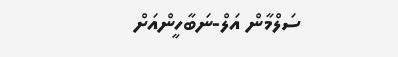ސަލްމާން އަލް-ނަބާހީންއަށް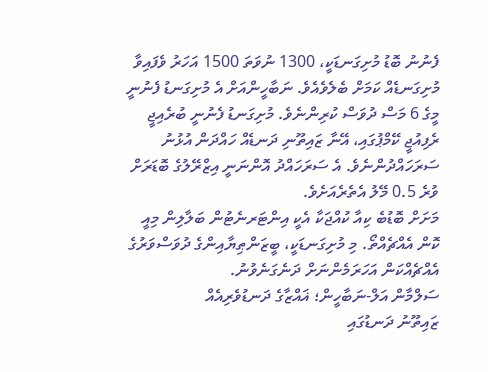ފެނުނު ބޮޑު މުށިގަނޑަކީ، 1300 ނުވަތަ 1500 އަހަރު ވެފައިވާ މުށިގަނޑެއް ކަމަށް ބެލެވެއެވެ. ނަބާހީންއަށް އެ މުށިގަނޑު ފެނުނީ މީގެ 6 މަސް ދުވަސް ކުރިންނެވެ. މުށިގަނޑު ފެނުނީ ބުރެއިޖީ ރެފިއުޖީ ކޭމްޕުގައި، އޭނާ ޒައިތޫނި ދަނޑެއް ހައްދަން އުޅުނު ސަރަހައްދުންނެވެ. އެ ސަރަހައްދު އޮންނަނީ އިޒްރޭލުގެ ބޮޑަރަށް ވުރެ 0.5 މޭލު އެތެރެއަށެވެ.
މަށަށް ބޮޑުބެ ކިއާ ކުއްޖަކާ އެކީ އިންޓަރނެޓުން ބަލާލިން މިއީ ކޮން އެއްޗެއްތޯ. މި މުށިގަނޑަކީ، ބީޒަންޠިޔާއިންގެ ދުވަސްވަރުގެ އެއްޗެއްކަން އަހަރަމެންނަށް ދަނެގަނެވުނު.
ސަލްމާން އަލް-ނަބާހީން؛ ޣައްޒާގެ ދަނޑުވެރިއެއް
ޒައިތޫނު ދަނޑުގައި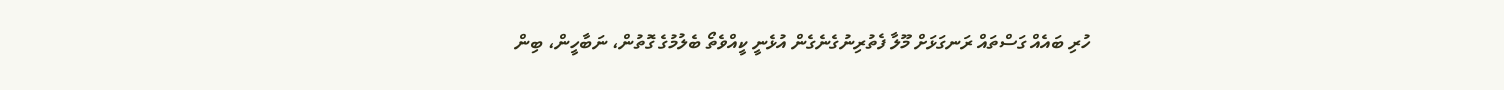ހުރި ބައެއް ގަސްތައް ރަނގަޅަށް މޫލާ ފެތުރިނުގެނެގެން އުޅެނީ ކީއްވެތޯ ބެލުމުގެ ގޮތުން، ނަބާހީން، ބިން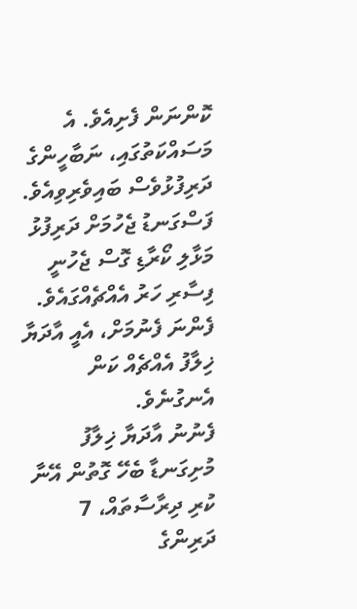ކޮންނަން ފެށިއެވެ. އެ މަސައްކަތުގައި، ނަބާހީންގެ ދަރިފުޅުވެސް ބައިވެރިވިއެވެ. ފަސްގަނޑު ޖެހުމަށް ދަރިފުޅު މަޅާލި ކޯރާޑި ގޮސް ޖެހުނީ ފިސާރި ހަރު އެއްޗެއްގައެވެ. ފެންނަ ފެނުމަށް، އެއީ އާދަޔާ ޚިލާފު އެއްޗެއް ކަން އެނގުނެވެ.
ފެނުނު އާދަޔާ ޚިލާފު މުށިގަނޑާ ބެހޭ ގޮތުން އޭނާ ކުރި ދިރާސާތައް، 7 ދަރިންގެ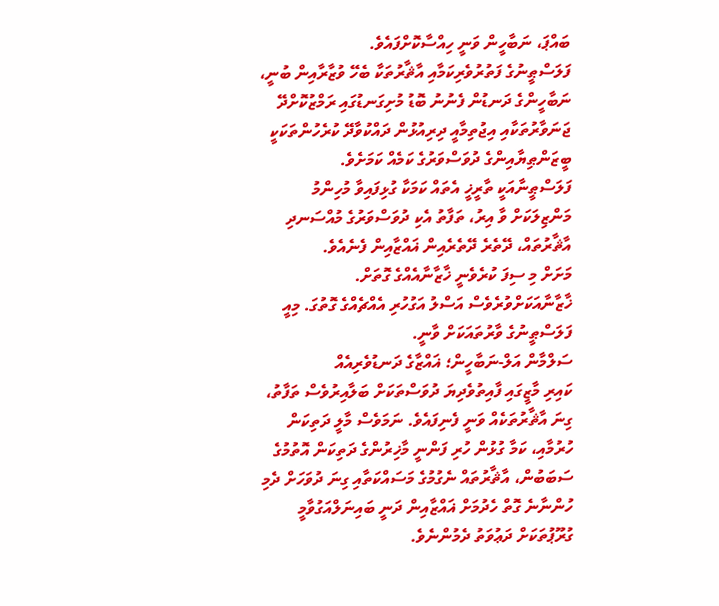ބައްޕަ، ނަބާހީން ވަނީ ހިއްސާކޮށްފައެވެ.
ފަލަސްޠީނުގެ ފަތުރުވެރިކަމާއި އާޘާރުތަކާ ބެހޭ ވުޒާރާއިން ބުނީ، ނަބާހީންގެ ދަނޑުން ފެނުނު ބޮޑު މުށިގަނޑުގައި ރަމްޒުކޮށްދޭ ޖަނަވާރުތަކާއި އިޖުތިމާއީ ދިރިއުޅުން ދައްކުވާދޭ ކުރެހުންތަކަކީ ބީޒަންޠިޔާއިންގެ ދުވަސްވަރުގެ ކަމެއް ކަމަށެވެ.
ފަލަސްޠީނާއަކީ ތާރީޚީ އެތައް ކަމަކާ ގުޅިފައިވާ މުހިންމު މަންޒިލަކަށް ވާ އިރު، ތަފާތު އެކި ދުވަސްވަރުގެ މުއްސަނދި އާޘާރުތައް، ދޭތެރެ ދޭތެރެއިން ޣައްޒާއިން ފެނެއެވެ.
މަށަށް މި ސިފަ ކުރެވެނީ ޚާޒާނާއެއްގެ ގޮތަށް. ޚާޒާނާއަކަށްވުރެވެސް އަސްލު އަގުހުރި އެއްޗެއްގެ ގޮތުގަ. މިއީ ފަލަސްޠީނުގެ ވާރުތައަކަށް ވާނީ.
ސަލްމާން އަލް-ނަބާހީން؛ ޣައްޒާގެ ދަނޑުވެރިއެއް
ކައިރި މާޒީގައި ފާއިތުވެދިޔަ ދުވަސްތަކަށް ބަލާއިރުވެސް ތަފާތު، ގިނަ އާޘާރުތަކެއް ވަނީ ފެނިފައެވެ. ނަމަވެސް މާލީ ދަތިކަން ހުރުމާއި، ކަމާ ގުޅުން ހުރި ފަންނީ މާޚިރުންގެ ދަތިކަން އޮތުމުގެ ސަބަބުން، އާޘާރުތައް ނެގުމުގެ މަސައްކަތާއި ގިނަ ދުވަހަށް ދެމި ހުންނާނެ ގޮތް ހެދުމަށް ޣައްޒާއިން ދަނީ ބައިނަލްއަގުވާމީ ގުރޫޕުތަކަށް ދަޢުވަތު ދެމުންނެވެ.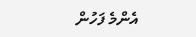އެންމެ ފަހުން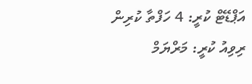އަޕްޑޭޓް ކުރީ: 4 ހަފްތާ ކުރިން
ރިވިއު ކުރީ: މަރްޔަމް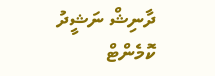ދާނިޝް ނަޝީދު
ކޮމެންޓް